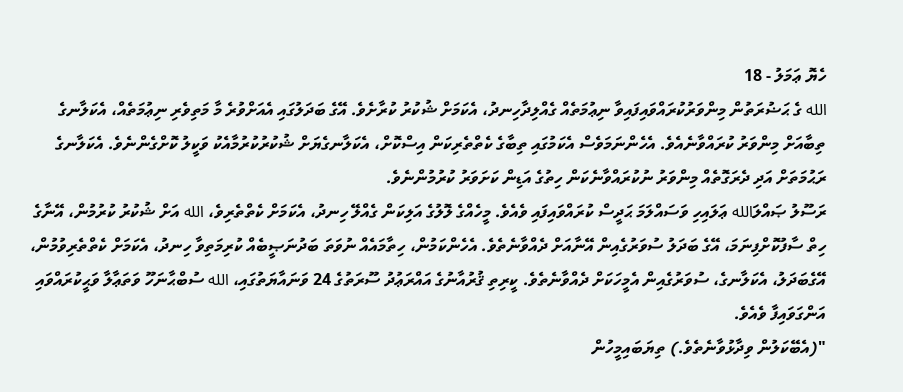ހެޔޮ ޢަމަލު - 18
الله ގެ ޙަޟުރަތުން މިންވަރުކުރައްވައިފައިވާ ނިޢުމަތެއް ގެއްލިދާހިނދު، އެކަމަށް ޝުކުރު ކުރާށެވެ. އޭގެ ބަދަލުގައި އެއަށްވުރެ މާ މަތިވެރި ނިޢުމަތެއް، އެކަލާނގެ ތިބާއަށް މިންވަރު ކުރައްވާނެއެވެ. އެހެންނަމަވެސް އެކަމުގައި ތިބާގެ ކެތްތެރިކަން އިސްކޮށް، އެކަލާނގެޔަށް ޝުކުރުކުރުމާއެކު ވަކީލު ކޮށްގެންނެވެ. އެކަލާނގެ ރަޙުމަތަށް އަދި ދެރަގޮތެއް މިންވަރު ނުކުރައްވާނެކަން ހިތުގެ އަޑިން ކަށަވަރު ކުރުމުންނެވެ.
ރަސޫލު ޞައްލަالله ޢަލައިހި ވަސައްލަމަ ޙަދީސް ކުރައްވައިފައި ވެއެވެ. މީހެއްގެ ލޮލުގެ އަލިކަން ގެއްލޭ ހިނދު، އެކަމަށް ކެތްތެރިވެ، الله އަށް ޝުކުރު ކުރުމުން، އޭނާގެ ހިތް ސާފުކޮށްފިނަމަ، އޭގެ ބަދަލު ސުވަރުގެއިން އޭނާއަށް ދެއްވާނެތެވެ. އެހެންކަމުން، ހިތާމައެއް ނުވަތަ ބަދުނަޞީބެއް ކުރިމަތިވާ ހިނދު، އެކަމަށް ކެތްތެރިވުމުން، އޭގެބަދަލު، އެކަލާނގެ، ސުވަރުގެއިން އެމީހަކަށް ދެއްވާނެތެވެ. ކީރިތި ޤުރުއާނުގެ އައްރަޢުދު ސޫރަތުގެ 24 ވަނައާޔަތުގައި، الله ސުބްޙާނަހޫ ވަތަޢާލާ ވަޙީކުރައްވައި އަންގަވައިފާ ވެއެވެ.
"(އެބޭކަލުން ވިދާޅުވާނެތެވެ.) ތިޔަބައިމީހުން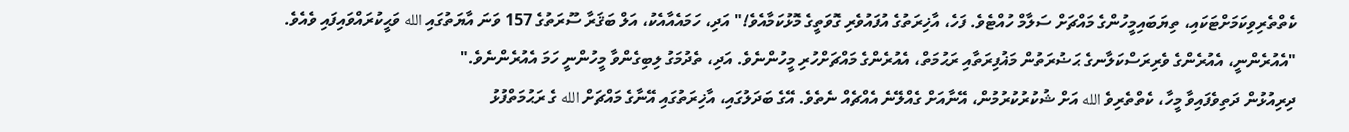ކެތްތެރިވިކަމަށްޓަކައި، ތިޔަބައިމީހުންގެ މައްޗަށް ސަލާމް ހުއްޓެވެ. ފަހެ، އާޚިރަތުގެ އުފައުވެރި ގޮވަތީގެ މޮޅުކަމާއެވެ!" އަދި، ހަމައެއާއެކު، އަލް ބަޤަރާ ސޫރަތުގެ 157 ވަނަ އާޔަތުގައި الله ވަޙީކުރައްވައިފައި ވެއެވެ.
"އެއުރެންނީ، އެއުރެންގެ ވެރިރަސްކަލާނގެ ޙަޟުރަތުން މަޣުފިރަތާއި ރަޙުމަތް، އެއުރެންގެ މައްޗަށްހުރި މީހުންނެވެ. އަދި، ތެދުމަގު ލިބިގެންވާ މީހުންނީ ހަމަ އެއުރެންނެވެ."
ދިރިއުޅުން ދަތިވެފައިވާ މީހާ، ކެތްތެރިވެ الله އަށް ޝުކުރުކުރުމުން، އޭނާއަށް ގެއްލޭނެ އެއްޗެއް ނެތެވެ. އޭގެ ބަދަލުގައި، އާޚިރަތުގައި އޭނާގެ މައްޗަށް الله ގެ ރަޙުމަތްފުޅު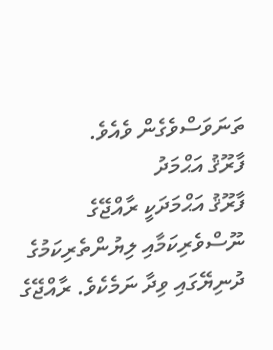ތަނަވަސްވެގެން ވެއެވެ.
ފާރޫޤު އަޙްމަދު
ފާރޫޤު އަޙްމަދަކީ ރާއްޖޭގެ ނޫސްވެރިކަމާއި ލިޔުންތެރިކަމުގެ ދުނިޔޭގައި ވިދާ ނަމެކެވެ. ރާއްޖޭގެ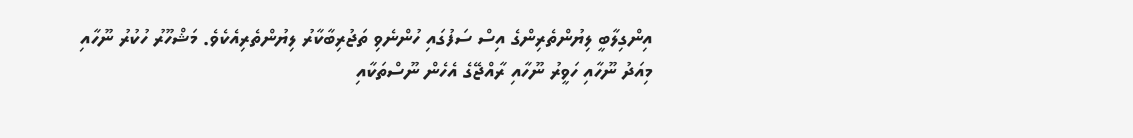އިންގިލާބީ ލިޔުންތެރިންގެ އިސް ސަފުގައި ހުންނެވި ތަޖުރިބާކާރު ލިޔުންތެރިއެކެވެ. މަޝްހޫރު ހުކުރު ނޫހާއި މިއަދު ނޫހާއި ހަވީރު ނޫހާއި ރާއްޖޭގެ އެހެން ނޫސްތަކާއި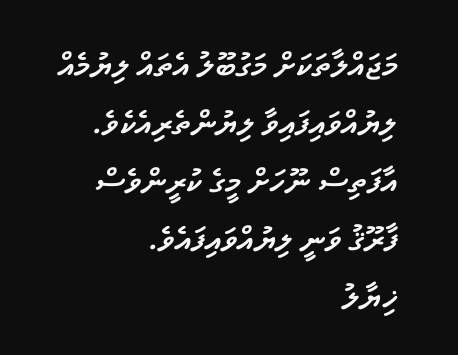މަޖައްލާތަކަށް މަގުބޫލު އެތައް ލިޔުމެއް ލިޔުއްވައިފައިވާ ލިޔުންތެރިއެކެވެ. އާފަތިސް ނޫހަށް މީގެ ކުރީންވެސް ފާރޫޤު ވަނީ ލިޔުއްވައިފައެވެ.
ޚިޔާލު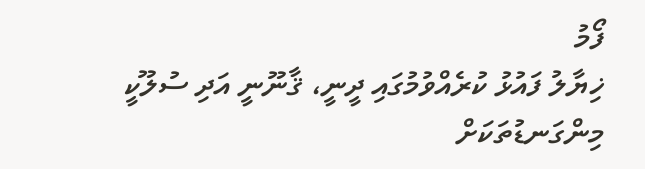ފޯމު
ޚިޔާލު ފައުޅު ކުރެއްވުމުގައި ދީނީ، ޤާނޫނީ އަދި ސުލޫކީ މިންގަނޑުތަކަށް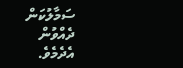ސަމާލުކަން ދެއްވުން އެދެމެވެ.